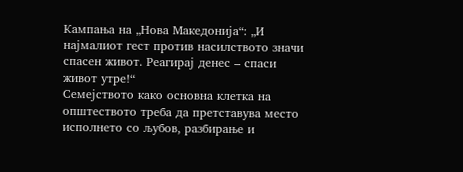Кампања на „Нова Македонија“: „И најмалиот гест против насилството значи спасен живот. Реагирај денес – спаси живот утре!“
Семејството како основна клетка на општеството треба да претставува место исполнето со љубов, разбирање и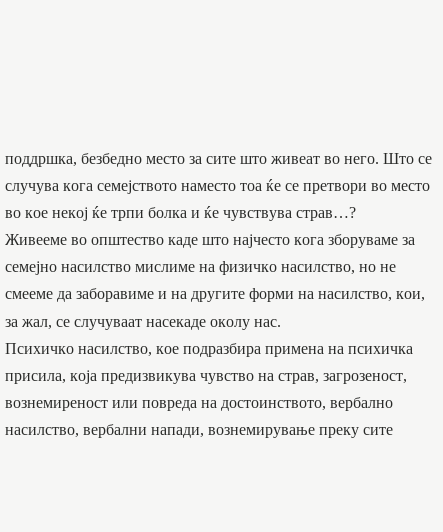поддршка, безбедно место за сите што живеат во него. Што се случува кога семејството наместо тоа ќе се претвори во место во кое некој ќе трпи болка и ќе чувствува страв…?
Живееме во општество каде што најчесто кога зборуваме за семејно насилство мислиме на физичко насилство, но не смееме да заборавиме и на другите форми на насилство, кои, за жал, се случуваат насекаде околу нас.
Психичко насилство, кое подразбира примена на психичка присила, која предизвикува чувство на страв, загрозеност, вознемиреност или повреда на достоинството, вербално насилство, вербални напади, вознемирување преку сите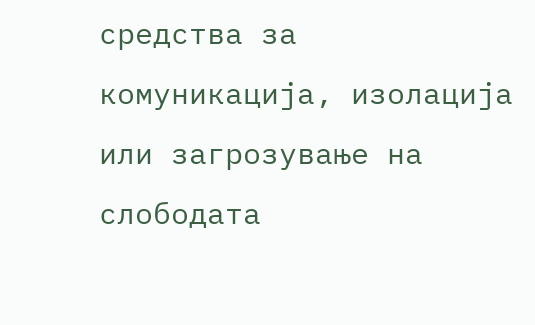средства за комуникација, изолација или загрозување на слободата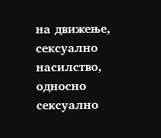на движење, сексуално насилство, односно сексуално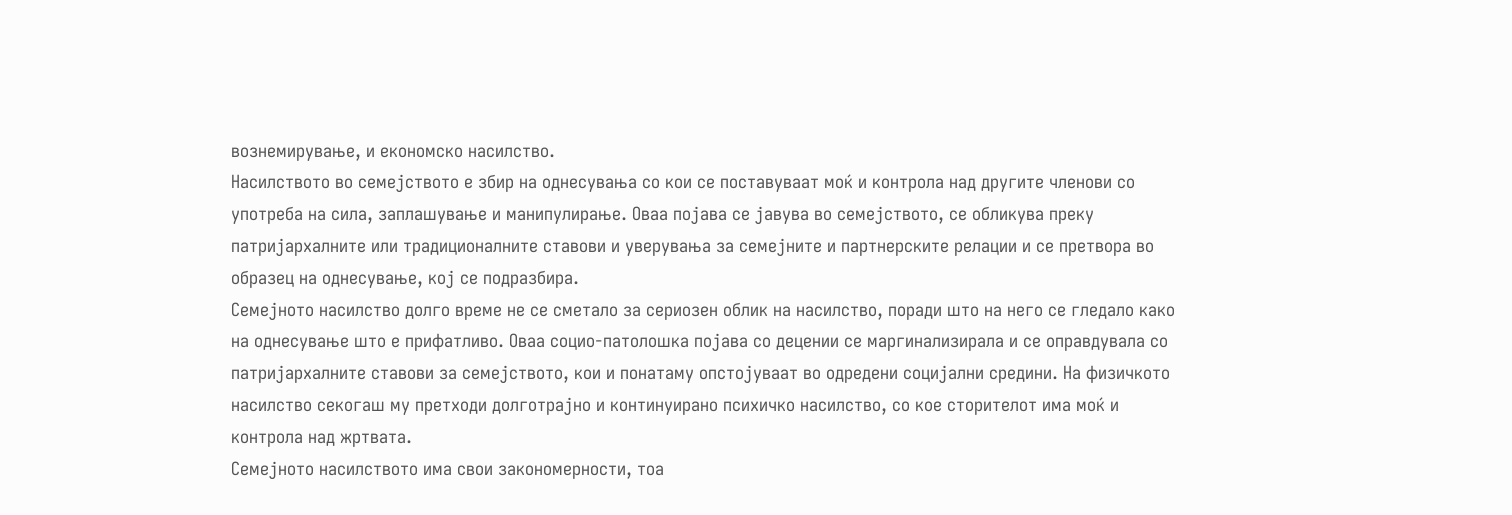вознемирување, и економско насилство.
Насилството во семејството е збир на однесувања со кои се поставуваат моќ и контрола над другите членови со употреба на сила, заплашување и манипулирање. Оваа појава се јавува во семејството, се обликува преку патријархалните или традиционалните ставови и уверувања за семејните и партнерските релации и се претвора во образец на однесување, кој се подразбира.
Семејното насилство долго време не се сметало за сериозен облик на насилство, поради што на него се гледало како на однесување што е прифатливо. Оваа социо-патолошка појава со децении се маргинализирала и се оправдувала со патријархалните ставови за семејството, кои и понатаму опстојуваат во одредени социјални средини. На физичкото насилство секогаш му претходи долготрајно и континуирано психичко насилство, со кое сторителот има моќ и контрола над жртвата.
Семејното насилството има свои закономерности, тоа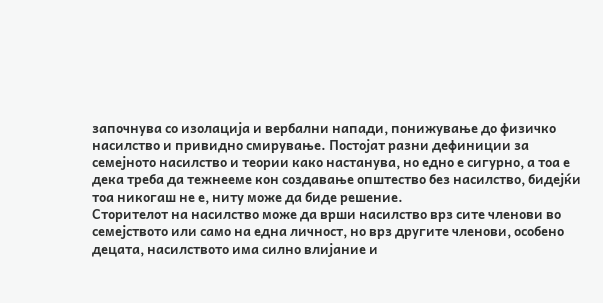започнува со изолација и вербални напади, понижување до физичко насилство и привидно смирување. Постојат разни дефиниции за семејното насилство и теории како настанува, но едно е сигурно, а тоа е дека треба да тежнееме кон создавање општество без насилство, бидејќи тоа никогаш не е, ниту може да биде решение.
Сторителот на насилство може да врши насилство врз сите членови во семејството или само на една личност, но врз другите членови, особено децата, насилството има силно влијание и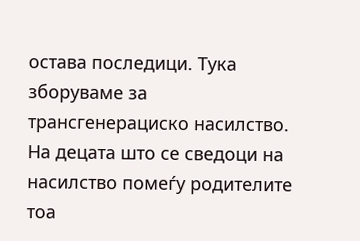остава последици. Тука зборуваме за трансгенерациско насилство. На децата што се сведоци на насилство помеѓу родителите тоа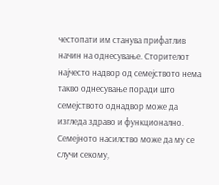честопати им станува прифатлив начин на однесување. Сторителот најчесто надвор од семејството нема такво однесување поради што семејството однадвор може да изгледа здраво и функционално.
Семејното насилство може да му се случи секому,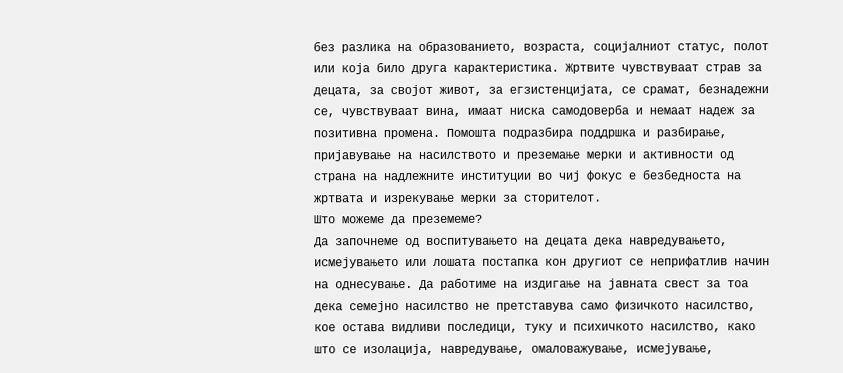без разлика на образованието, возраста, социјалниот статус, полот или која било друга карактеристика. Жртвите чувствуваат страв за децата, за својот живот, за егзистенцијата, се срамат, безнадежни се, чувствуваат вина, имаат ниска самодоверба и немаат надеж за позитивна промена. Помошта подразбира поддршка и разбирање, пријавување на насилството и преземање мерки и активности од страна на надлежните институции во чиј фокус е безбедноста на жртвата и изрекување мерки за сторителот.
Што можеме да преземеме?
Да започнеме од воспитувањето на децата дека навредувањето, исмејувањето или лошата постапка кон другиот се неприфатлив начин на однесување. Да работиме на издигaње на јавната свест за тоа дека семејно насилство не претставува само физичкото насилство, кое остава видливи последици, туку и психичкото насилство, како што се изолација, навредување, омаловажување, исмејување,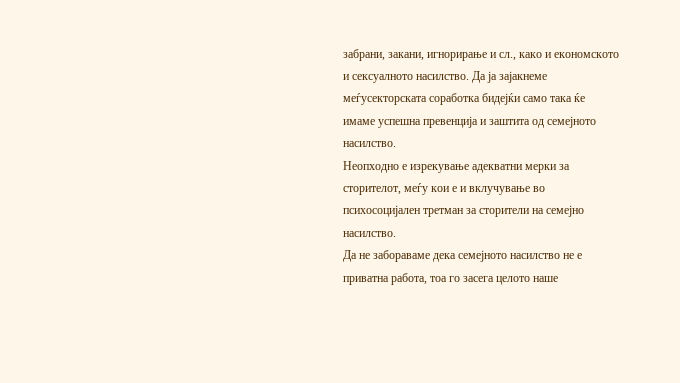забрани, закани, игнорирање и сл., како и економското и сексуалното насилство. Да ја зајакнеме меѓусекторската соработка бидејќи само така ќе имаме успешна превенција и заштита од семејното насилство.
Неопходно е изрекување адекватни мерки за сторителот, меѓу кои е и вклучување во психосоцијален третман за сторители на семејно насилство.
Да не забораваме дека семејното насилство не е приватна работа, тоа го засега целото наше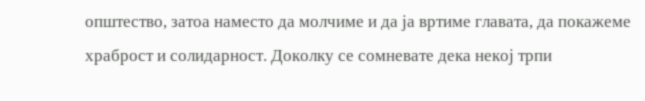општество, затоа наместо да молчиме и да ја вртиме главата, да покажеме храброст и солидарност. Доколку се сомневате дека некој трпи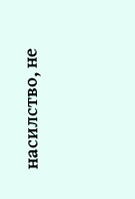насилство, не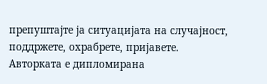препуштајте ја ситуацијата на случајност, поддржете, охрабрете, пријавете.
Авторката е дипломирана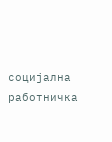социјална работничка